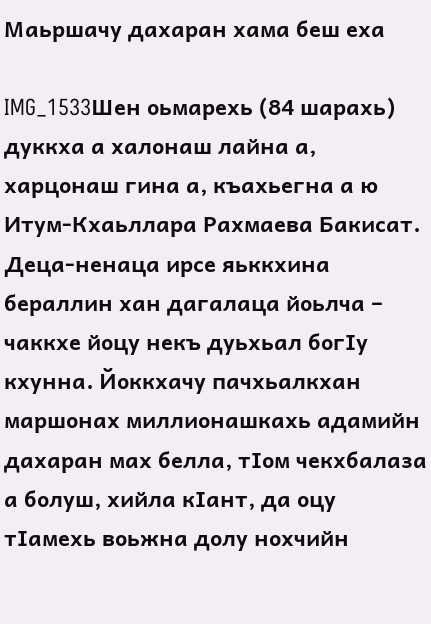Маьршачу дахаран хама беш еха

IMG_1533Шен оьмарехь (84 шарахь) дуккха а халонаш лайна а, харцонаш гина а, къахьегна а ю Итум-Кхаьллара Рахмаева Бакисат. Деца-ненаца ирсе яьккхина бераллин хан дагалаца йоьлча – чаккхе йоцу некъ дуьхьал богIу кхунна. Йоккхачу пачхьалкхан маршонах миллионашкахь адамийн дахаран мах белла, тIом чекхбалаза а болуш, хийла кIант, да оцу тIамехь воьжна долу нохчийн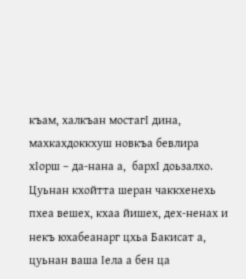къам, халкъан мостагI дина, махкахдоккхуш новкъа бевлира хIорш – да-нана а,  бархI доьзалхо. Цуьнан кхойтта шеран чаккхенехь пхеа вешех, кхаа йишех, дех-ненах и некъ юхабеанарг цхьа Бакисат а, цуьнан ваша Iела а бен ца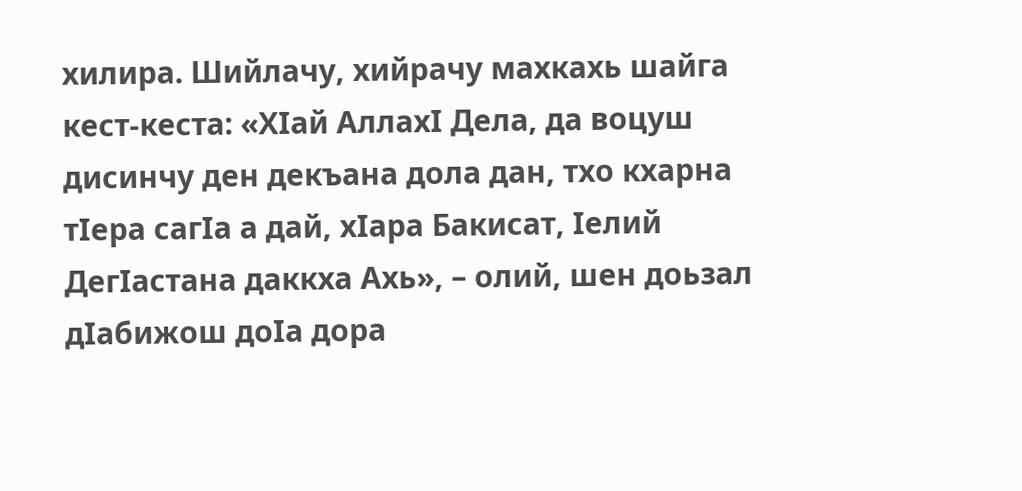хилира. Шийлачу, хийрачу махкахь шайга кест-кеста: «ХIай АллахI Дела, да воцуш дисинчу ден декъана дола дан, тхо кхарна тIера сагIа а дай, хIара Бакисат, Iелий ДегIастана даккха Ахь», – олий, шен доьзал дIабижош доIа дора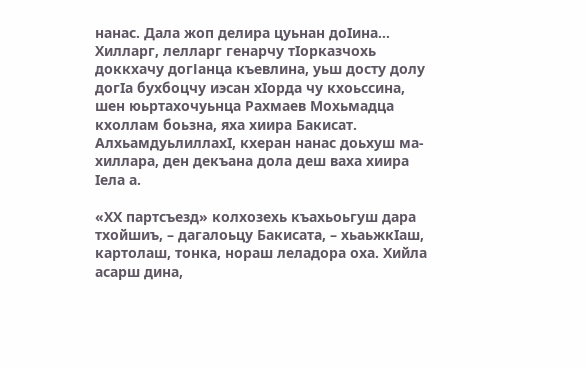нанас. Дала жоп делира цуьнан доIина…                                                                                                                                                                                Хилларг, лелларг генарчу тIoрказчохь доккхачу догІанца къевлина, уьш досту долу догIа бухбоцчу иэсан хIорда чу кхоьссина, шен юьртахочуьнца Рахмаев Мохьмадца  кхоллам боьзна, яха хиира Бакисат. АлхьамдуьлиллахI, кхеран нанас доьхуш ма-хиллара, ден декъана дола деш ваха хиира Iела а.

«ХХ партсъезд» колхозехь къахьоьгуш дара тхойшиъ, – дагалоьцу Бакисатa, – хьаьжкIаш, картолаш, тонка, нораш леладора оха. Хийла асарш дина,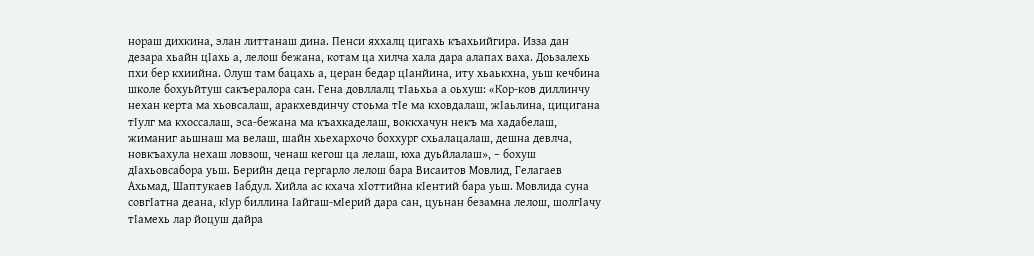нораш дихкина, элан литтанаш дина. Пенси яххалц цигахь къахьийгира. Изза дан дезара хьайн цIахь а, лелош бежана, котам ца хилча хала дара алапах ваха. Доьзалехь пхи бер кхиийна. Олуш там бацахь а, церан бедар цIанйина, иту хьаькхна, уьш кечбина школе бохуьйтуш сакъералора сан. Гена довллалц тIаьхьа а оьхуш: «Кор-ков диллинчу нехан керта ма хьовсалаш, аракхевдинчу стоьма тIе ма кховдалаш, жIаьлина, цицигана тIулг ма кхоссалаш, эса-бежана ма къахкаделаш, воккхачун некъ ма хадабелаш, жиманиг аьшнаш ма велаш, шайн хьехархочо боххург схьалацалаш, дешна девлча, новкъахула нехаш ловзош, ченаш кегош ца лелаш, юха дуьйлалаш», – бохуш дIахьовсабора уьш. Берийн деца гергарло лелош бара Висаитов Мовлид, Гелагаев Ахьмад, Шаптукаев Iабдул. Хийла ас кхача хIоттийна кIентий бара уьш. Мовлида суна совгIатна деана, кIур биллина Iайгаш-мIерий дара сан, цуьнан безамна лелош, шолгIачу тIамехь лар йоцуш дайра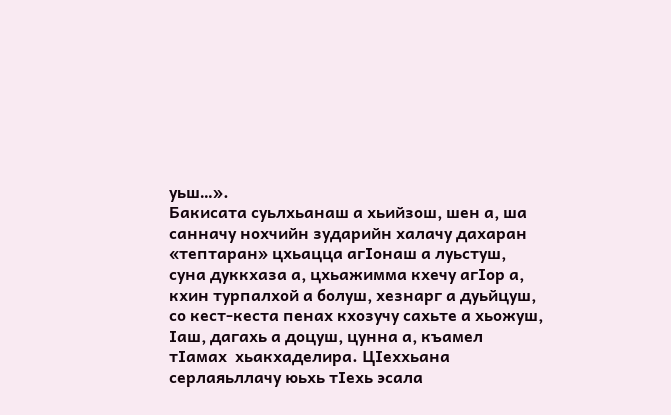уьш…».                                                                                                                        Бакисата суьлхьанаш а хьийзош, шен а, ша санначу нохчийн зударийн халачу дахаран «тептаран» цхьацца агIонаш а луьстуш, суна дуккхаза а, цхьажимма кхечу агIор а, кхин турпалхой а болуш, хезнарг а дуьйцуш, со кест-кеста пенах кхозучу сахьтe а хьожуш, Iаш, дагахь а доцуш, цунна а, къамел  тІамах  хьакхаделира. ЦIеххьана серлаяьллачу юьхь тIехь эсала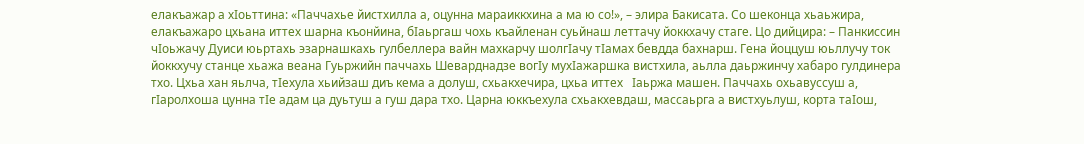елакъажар а хIоьттина: «Паччахье йистхилла а, оцунна мараиккхина а ма ю со!», – элира Бакисата. Со шеконца хьаьжира, елакъажаро цхьана иттех шарна къонйина, бIаьргаш чохь къайленан суьйнаш леттачу йоккхачу стаге. Цо дийцира: – Панкиссин чIоьжачу Дуиси юьртахь эзарнашкахь гулбеллера вайн махкарчу шолгIачу тIамах бевдда бахнарш. Гена йоццуш юьллучу ток йоккхучу станце хьажа веана Гуьржийн паччахь Шеварднадзе вогIу мухIажаршка вистхила, аьлла даьржинчу хабаро гулдинера тхо. Цхьа хан яьлча, тIехула хьийзаш диъ кема а долуш, схьакхечира, цхьа иттех   Iаьржа машен. Паччахь охьавуссуш а, гIаролхоша цунна тIе адам ца дуьтуш а гуш дара тхо. Царна юккъехула схьакхевдаш, массаьрга а вистхуьлуш, корта таIош,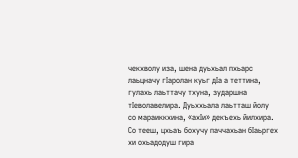чекхволу иза, шена дуьхьал пхьарс  лаьцначу гIаролан куьг дIа а теттина, гулахь лаьттачу тхуна, зударшна тIеволавелира. Дуьххьала лаьтташ йолу со мараиккхина, «ахIи» декъехь йилхира. Со тееш, цхьаъ бохучу паччахьан бIаьргех  хи охьадодуш гира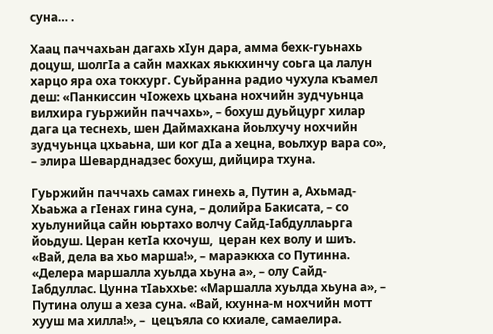суна… .

Хаац паччахьан дагахь хIун дара, амма бехк-гуьнахь доцуш, шолгIа а сайн махках яьккхинчу соьга ца лалун харцо яра оха токхург. Суьйранна радио чухула къамел деш: «Панкиссин чIожехь цхьана нохчийн зудчуьнца вилхира гуьржийн паччахь», – бохуш дуьйцург хилар дага ца теснехь, шен Даймахкана йоьлхучу нохчийн зудчуьнца цхьаьна, ши ког дIа а хецна, воьлхур вара со», – элира Шеварднадзес бохуш, дийцира тхуна.

Гуьржийн паччахь самах гинехь а, Путин а, Ахьмад-Хьаьжа а гIенах гина суна, – долийра Бакисата, – со хуьлунийца сайн юьртахо волчу Сайд-Iабдуллаьрга йоьдуш. Церан кетIа кхочуш,  церан кех волу и шиъ. «Вай, дела ва хьо марша!», – мараэккха со Путинна. «Делера маршалла хуьлда хьуна а», – олу Сайд-Iабдуллас. Цунна тIаьххье: «Маршалла хуьлда хьуна а», – Путина олуш а хеза суна. «Вай, кхунна-м нохчийн мотт хууш ма хилла!», –  цецъяла со кхиале, самаелира.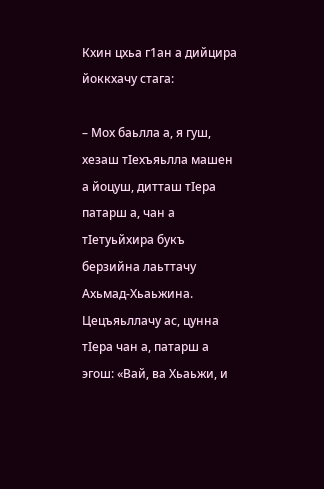Кхин цхьа г1ан а дийцира йоккхачу стага:

– Мох баьлла а, я гуш, хезаш тIехъяьлла машен а йоцуш, дитташ тIера патарш а, чан а тIетуьйхира букъ берзийна лаьттачу Ахьмад-Хьаьжина. Цецъяьллачу ас, цунна тIера чан а, патарш а эгош: «Вай, ва Хьаьжи, и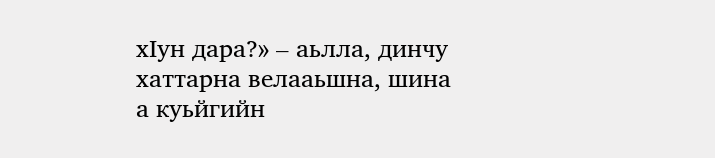хIун дара?» – аьлла, динчу хаттарна велааьшна, шина а куьйгийн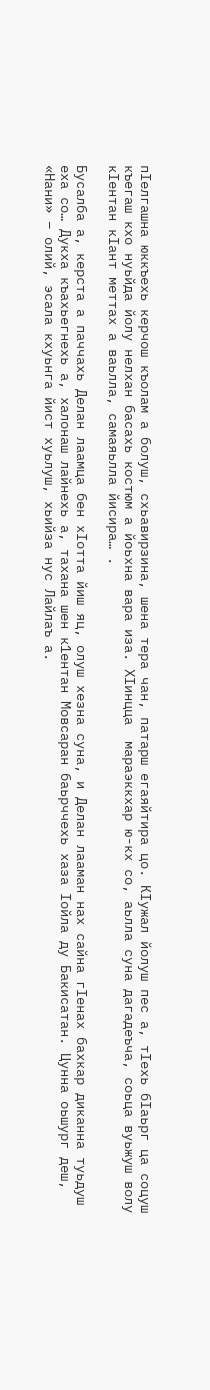пIелгашна юккъехь керчош къолам а болуш, схьавирзина, шена тера чан, патарш егаяйтира цо. КIужал йолуш пес а, тIехь бIаьрг ца соцуш къегаш кхо нуьйда йолу нелхан басахь костюм а йоьхна вара иза. ХIинцца  мараэккхар ю-кх со, аьлла суна дагадеъча, соьца вуьжуш волу кIентан кIант меттах а ваьлла, самаяьлла йисира… .

Бусалба а, керста а паччахь Делан лаамца бен хIотта йиш яц, олуш хезна суна, и Делан лааман нах сайна гIенах бахкар диканна туьдуш еха со… Дукха къахьегнехь а, халонаш лайнехь а, тахана шен к1ентан Мовсаран баьрччехь хаза Iойла ду Бакисатан. Цунна оьшург деш, «Нани» – олий, эсала кхуьнга йист хуьлуш, хьийза нус Лайлаъ а.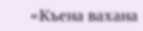«Къена вахана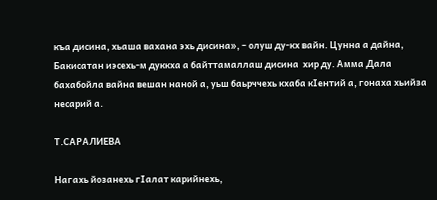къа дисина, хьаша вахана эхь дисина», – олуш ду-кх вайн. Цунна а дайна, Бакисатан иэсехь-м дуккха а байттамаллаш дисина  хир ду. Амма Дала бахабойла вайна вешан наной а, уьш баьрччехь кхаба кIентий а, гонаха хьийза несарий а.

Т.САРАЛИЕВА

Нагахь йозанехь гIалат карийнехь,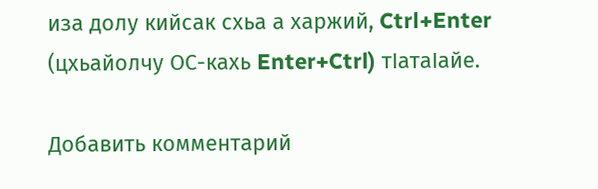иза долу кийсак схьа а харжий, Ctrl+Enter (цхьайолчу ОС-кахь Enter+Ctrl) тIатаIайе.

Добавить комментарий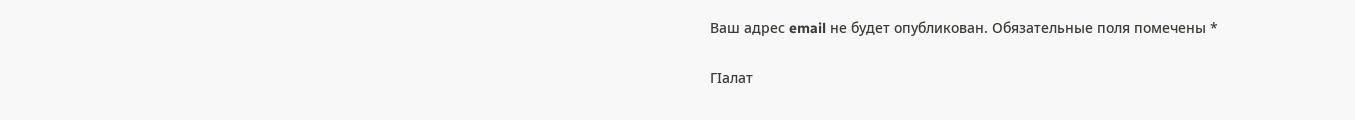Ваш адрес email не будет опубликован. Обязательные поля помечены *

ГIалат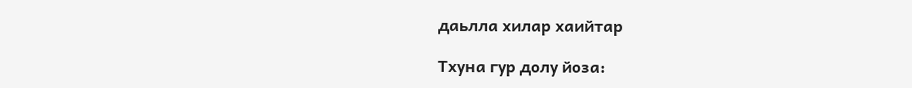даьлла хилар хаийтар

Тхуна гур долу йоза: